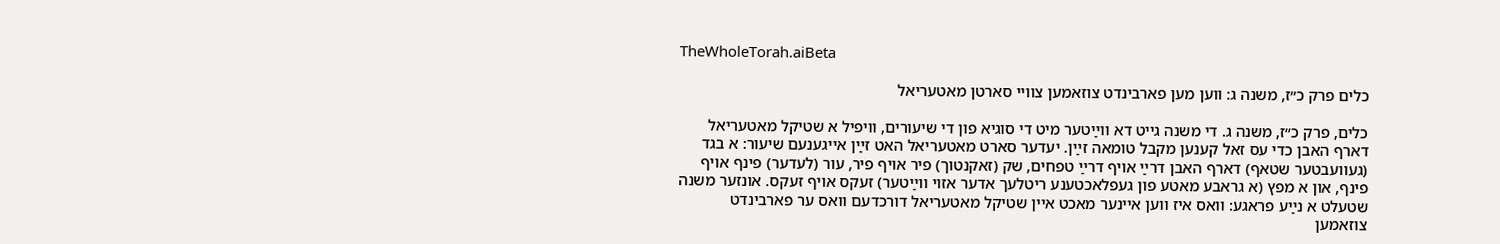TheWholeTorah.aiBeta

כלים פרק כ״ז, משנה ג: ווען מען פארבינדט צוזאמען צוויי סארטן מאטעריאל

כלים, פרק כ״ז, משנה ג. די משנה גייט דא ווײַטער מיט די סוגיא פון די שיעורים, וויפיל א שטיקל מאטעריאל דארף האבן כדי עס זאל קענען מקבל טומאה זײַן. יעדער סארט מאטעריאל האט זײַן אייגענעם שיעור: א בגד (געוועבטער שטאף) דארף האבן דרײַ אויף דרײַ טפחים, שק (זאקנטוך) פיר אויף פיר, עור (לעדער) פינף אויף פינף, און א מפץ (א גראבע מאטע פון געפלאכטענע ריטלעך אדער אזוי ווײַטער) זעקס אויף זעקס. אונזער משנה שטעלט א נײַע פראגע: וואס איז ווען איינער מאכט איין שטיקל מאטעריאל דורכדעם וואס ער פארבינדט צוזאמען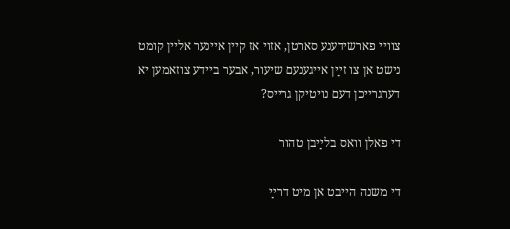צוויי פארשידענע סארטן, אזוי אז קיין איינער אליין קומט נישט אן צו זײַן אייגענעם שיעור, אבער ביידע צוזאמען יא דערגרייכן דעם נויטיקן גרייס?

די פאלן וואס בלײַבן טהור

די משנה הייבט אן מיט דרײַ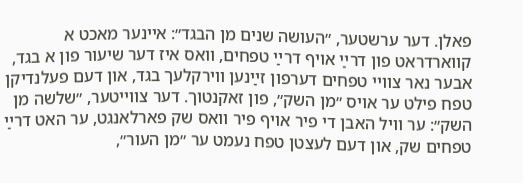פאלן. דער ערשטער, ״העושה שנים מן הבגד״: איינער מאכט א קווארדראט פון דרײַ אויף דרײַ טפחים, וואס איז דער שיעור פון א בגד, אבער נאר צוויי טפחים דערפון זײַנען ווירקלעך בגד, און דעם פעלנדיקן טפח פילט ער אויס ״מן השק״, פון זאקנטוך. דער צווייטער, ״שלשה מן השק״: ער וויל האבן די פיר אויף פיר וואס שק פארלאנגט, ער האט דרײַ טפחים שק, און דעם לעצטן טפח נעמט ער ״מן העור״,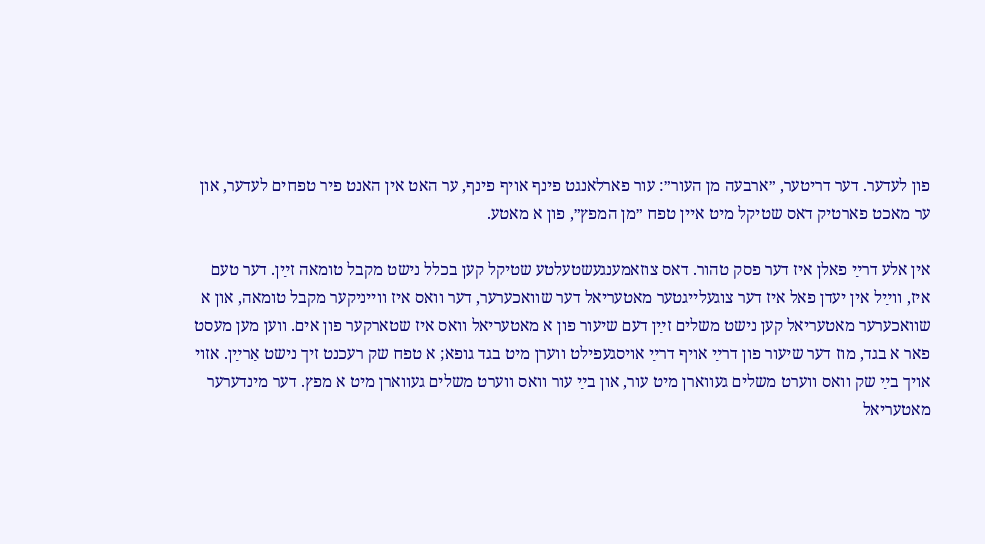פון לעדער. דער דריטער, ״ארבעה מן העור״: עור פארלאנגט פינף אויף פינף, ער האט אין האנט פיר טפחים לעדער, און ער מאכט פארטיק דאס שטיקל מיט איין טפח ״מן המפץ״, פון א מאטע.

אין אלע דרײַ פאלן איז דער פסק טהור. דאס צוזאמענגעשטעלטע שטיקל קען בכלל נישט מקבל טומאה זײַן. דער טעם איז, ווײַל אין יעדן פאל איז דער צוגעלייגטער מאטעריאל דער שוואכערער, דער וואס איז ווייניקער מקבל טומאה, און א שוואכערער מאטעריאל קען נישט משלים זײַן דעם שיעור פון א מאטעריאל וואס איז שטארקער פון אים. ווען מען מעסט פאר א בגד, מוז דער שיעור פון דרײַ אויף דרײַ אויסגעפילט ווערן מיט בגד גופא; א טפח שק רעכנט זיך נישט אַרײַן. אזוי אויך בײַ שק וואס ווערט משלים געווארן מיט עור, און בײַ עור וואס ווערט משלים געווארן מיט א מפץ. דער מינדערער מאטעריאל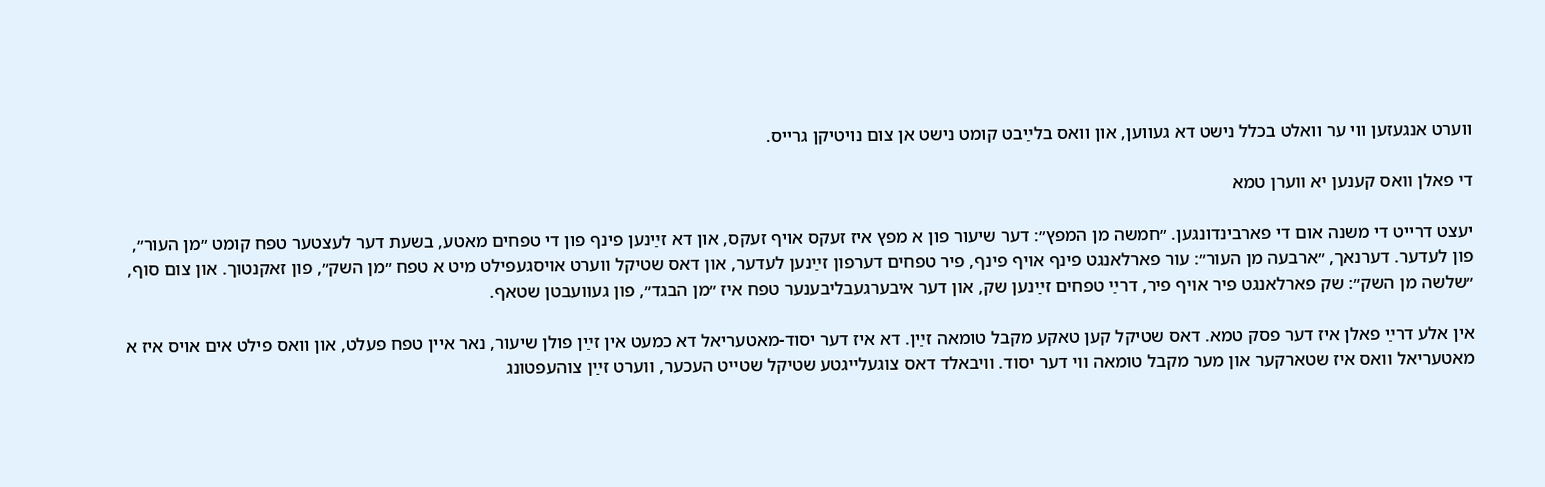ווערט אנגעזען ווי ער וואלט בכלל נישט דא געווען, און וואס בלײַבט קומט נישט אן צום נויטיקן גרייס.

די פאלן וואס קענען יא ווערן טמא

יעצט דרייט די משנה אום די פארבינדונגען. ״חמשה מן המפץ״: דער שיעור פון א מפץ איז זעקס אויף זעקס, און דא זײַנען פינף פון די טפחים מאטע, בשעת דער לעצטער טפח קומט ״מן העור״, פון לעדער. דערנאך, ״ארבעה מן העור״: עור פארלאנגט פינף אויף פינף, פיר טפחים דערפון זײַנען לעדער, און דאס שטיקל ווערט אויסגעפילט מיט א טפח ״מן השק״, פון זאקנטוך. און צום סוף, ״שלשה מן השק״: שק פארלאנגט פיר אויף פיר, דרײַ טפחים זײַנען שק, און דער איבערגעבליבענער טפח איז ״מן הבגד״, פון געוועבטן שטאף.

אין אלע דרײַ פאלן איז דער פסק טמא. דאס שטיקל קען טאקע מקבל טומאה זײַן. דא איז דער יסוד-מאטעריאל דא כמעט אין זײַן פולן שיעור, נאר איין טפח פעלט, און וואס פילט אים אויס איז א מאטעריאל וואס איז שטארקער און מער מקבל טומאה ווי דער יסוד. וויבאלד דאס צוגעלייגטע שטיקל שטייט העכער, ווערט זײַן צוהעפטונג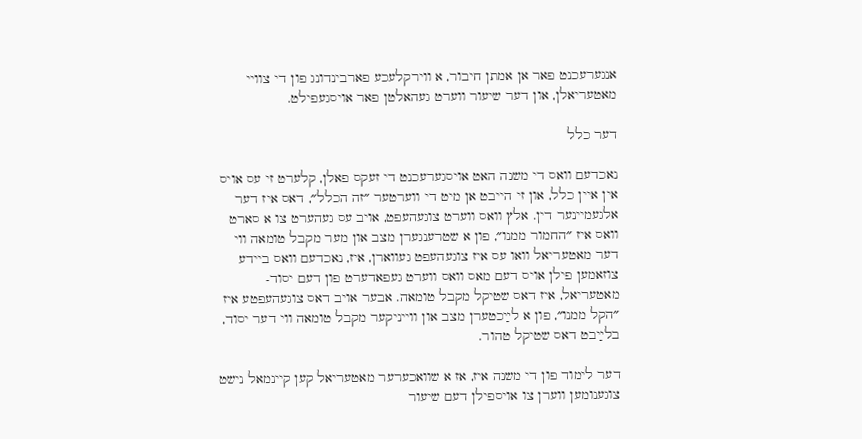אנגערעכנט פאר אן אמתן חיבור, א ווירקלעכע פארבינדונג פון די צוויי מאטעריאלן, און דער שיעור ווערט געהאלטן פאר אויסגעפילט.

דער כלל

נאכדעם וואס די משנה האט אויסגערעכנט די זעקס פאלן, קלערט זי עס אויס אין איין כלל, און זי הייבט אן מיט די ווערטער ״זה הכלל״, דאס איז דער אלגעמיינער דין. אלץ וואס ווערט צוגעהעפט, אויב עס געהערט צו א סארט וואס איז ״החמור ממנו״, פון א שטרענגערן מצב און מער מקבל טומאה ווי דער מאטעריאל וואו עס איז צוגעהעפט געווארן, איז, נאכדעם וואס ביידע צוזאמען פילן אויס דעם מאס וואס ווערט געפאדערט פון דעם יסוד-מאטעריאל, איז דאס שטיקל מקבל טומאה. אבער אויב דאס צוגעהעפטע איז ״הקל ממנו״, פון א לײַכטערן מצב און ווייניקער מקבל טומאה ווי דער יסוד, בלײַבט דאס שטיקל טהור.

דער לימוד פון די משנה איז, אז א שוואכערער מאטעריאל קען קיינמאל נישט צוגענומען ווערן צו אויספילן דעם שיעור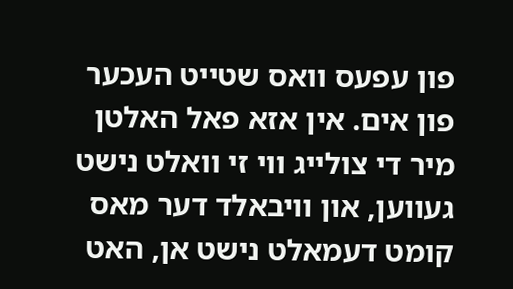פון עפעס וואס שטייט העכער פון אים. אין אזא פאל האלטן מיר די צולייג ווי זי וואלט נישט געווען, און וויבאלד דער מאס קומט דעמאלט נישט אן, האט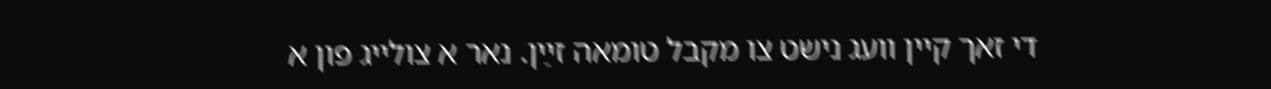די זאך קיין וועג נישט צו מקבל טומאה זײַן. נאר א צולייג פון א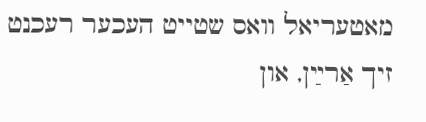מאטעריאל וואס שטייט העכער רעכנט זיך אַרײַן, און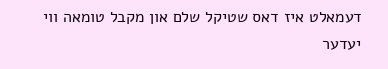דעמאלט איז דאס שטיקל שלם און מקבל טומאה ווי יעדער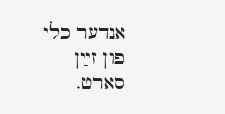אנדער כלי פון זײַן סארט.